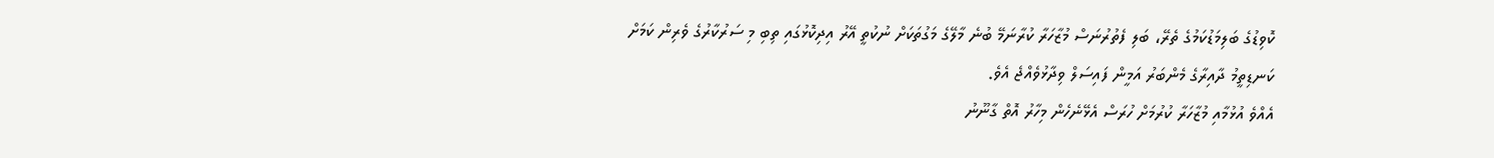ކޮވިޑުގެ ބަލިމަޑުކަމުގެ ތެރޭ، ބަލި ފެތުރުނަސް މުޒާހަރާ ކުރާނަމޭ ބުނެ މާލޭގެ މަގުތަކަށް ނުކުތީ އޭރު އިދިކޮޅުގައި ތިބި މި ސަރުކާރުގެ ވެރިން ކަމަށް ކަނޑިތީމު ދާއިރާގެ މެންބަރު އަމީން ފައިސަލް ވިދާޅުވެއްޖެ އެވެ.
އެއްވެ އުޅުމާއި މުޒާހަރާ ކުރުމަށް ހުރަސް އެޅޭނެހެން މިހާރު އޮތް ގާނޫނު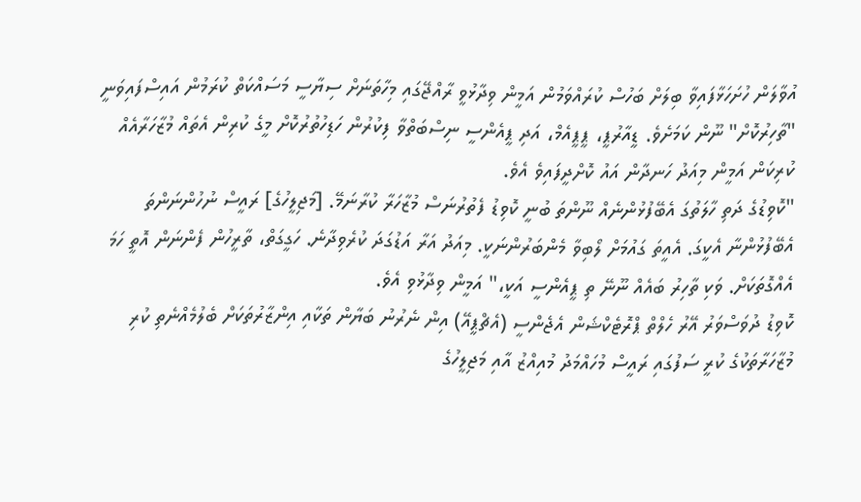އުވާލަން ހުށަހަޅާފައިވާ ބިލަށް ބަހުސް ކުރައްވަމުން އަމީން ވިދާޅުވީ ރާއްޖޭގައި މިހާތަނަށް ސިޔާސީ މަސައްކަތް ކުރަމުން އައިސްފައިވަނީ "ތާހިރުކޮށް" ނޫން ކަމަށެވެ. ޑީއާރުޕީ، ޕީޕީއެމް، އަދި ޕީއެންސީ ނިސްބަތްވާ ފިކުރުން ހަޑިހުތުރުކޮށް މީގެ ކުރިން އެތައް މުޒާހަރާއެއް ކުރިކަން އަމީން މިއަދު ހަނދާން އައު ކޮށްދީފައިވެ އެވެ.
"ކޮވިޑުގެ ދަތި ހާލަތުގަ އެބޭފުޅުންނެއް ނޫންތަ ބުނީ ކޮވިޑު ފެތުރުނަސް މުޒާހަރާ ކުރާނަމޭ. [މަޖިލީހުގެ] ރައީސް ނުހުންނަންތަ އެބޭފުޅުންނާ އެކީގަ. އެއީތަ ގައުމަށް ލޯބިވާ މެންބަރުންނަކީ. މިއަދު އަރާ އަޑުގަދަ ކުރެވިދާނެ. ހަގީގަތް، ތާރީހުން ފެންނަން އޮތީ ހަމަ އެއްގޮތަކަށް. ވަކި ތާހިރު ބައެއް ނޫނޭ ތި ޕީއެންސީ އަކީ،" އަމީން ވިދާޅުވި އެވެ.
ކޮވިޑު ދުވަސްވަރު އޭރު ހެލްތް ޕްރޮޓެކްޝަން އެޖެންސީ (އެޗްޕީއޭ) އިން ނެރުނު ބަޔާން ތަކާއި އިންޒާރުތަކަށް ބެލުމެއްނެތި ކުރި މުޒާހަރާތަކުގެ ކުރީ ސަފުގައި ރައީސް މުހައްމަދު މުއިއްޒު އާއި މަޖިލީހުގެ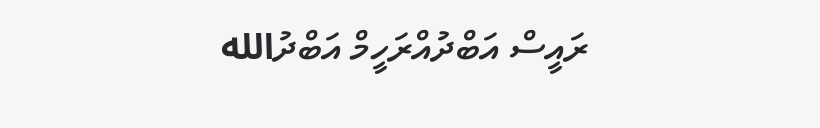ރައީސް އަބްދުއްރަހީމް އަބްދުالله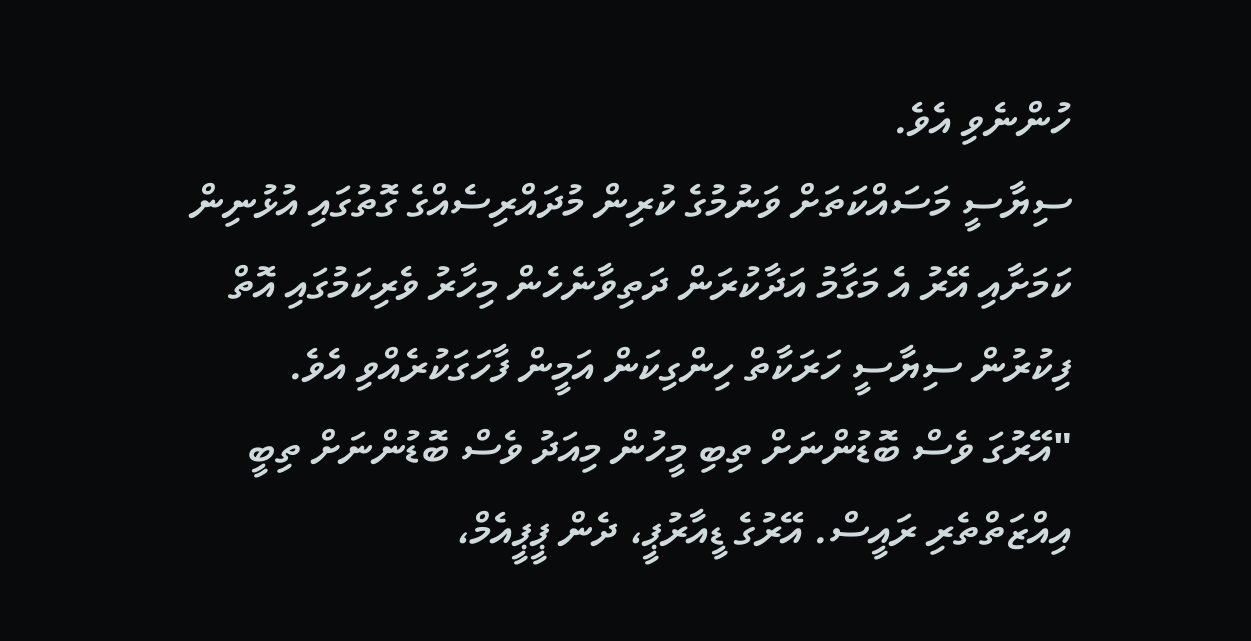ހުންނެވި އެވެ.
ސިޔާސީ މަސައްކަތަށް ވަނުމުގެ ކުރިން މުދައްރިސެއްގެ ގޮތުގައި އުޅުނިން ކަމަށާއި އޭރު އެ މަގާމު އަދާކުރަން ދަތިވާނެހެން މިހާރު ވެރިކަމުގައި އޮތް ފިކުރުން ސިޔާސީ ހަރަކާތް ހިންގިކަން އަމީން ފާހަގަކުރެއްވި އެވެ.
"އޭރުގަ ވެސް ބޮޑުންނަށް ތިބި މީހުން މިއަދު ވެސް ބޮޑުންނަށް ތިބީ އިއްޒަތްތެރި ރައީސް. އޭރުގެ ޑީއާރުޕީ، ދެން ޕީޕީއެމް،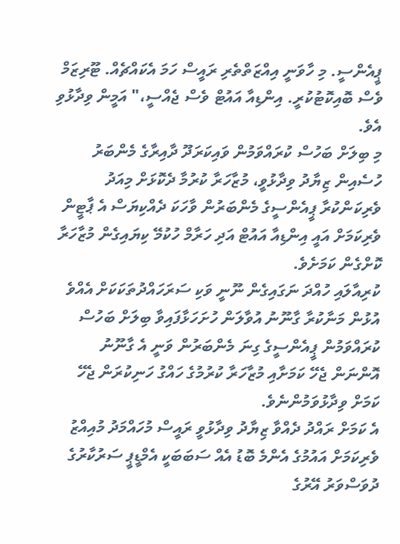ޕީއެންސީ. މި ހާވަނީ އިއްޒަތްތެރި ރައީސް ހަމަ އެކައްޗެއް. ޓޫރިޒަމް ވެސް ބޮއިކޮޓުކުރީ. އިންޑިއާ އައުޓް ވެސް ޖެއްސީ،" އަމީން ވިދާޅުވި އެވެ.
މި ބިލަށް ބަހުސް ކުރައްވަމުން ވައިކަރަދޫ ދާއިރާގެ މެންބަރު ހުސެއިން ޒިޔާދު ވިދާޅުވީ، މުޒާހަރާ ކުރުމާ ދެކޮޅަށް މިއަދު ވެރިކަންކުރާ ޕީއެންސީގެ މެންބަރުން ވާހަކަ ދެއްކިޔަސް އެ ޕާޓީން ވެރިކަމަށް އައީ އިންޑިއާ އައުޓް އަދި ހަރާމް ހުކުމޭ ކިޔައިގެން މުޒާހަރާ ކޮށްގެން ކަމަށެވެ.
ކުރިއާލައި ހުއްދަ ނަގައިގެން ނޫނީ ވަކި ސަރަހައްދުތަކަކަށް އެއްވެ އުޅުން މަނާކުރާ ގާނޫނު އުވާލަން ހުށަހަޅާފައިވާ ބިލަށް ބަހުސް ކުރައްވަމުން ޕީއެންސީގެ ގިނަ މެންބަރުން ވަނީ އެ ގާނޫނު އޮންނަން ޖެހޭ ކަމަށާއި މުޒާހަރާ ކުރުމުގެ ހައްގު ހަނިކުރަން ޖެހޭ ކަމަށް ވިދާޅުވަމުންނެވެ.
އެ ކަމަށް ރައްދު ދެއްވާ ޒިޔާދު ވިދާޅުވީ ރައީސް މުހައްމަދު މުއިއްޒު ވެރިކަމަށް އައުމުގެ އެންމެ ބޮޑު އެއް ސަބަބަކީ އެމްޑީޕީ ސަރުކާރުގެ ދުވަސްވަރު އޭރުގެ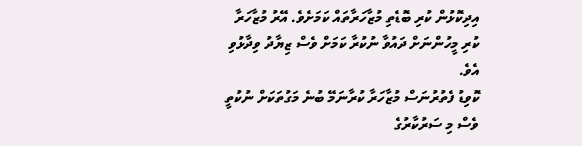އިދިކޮޅުން ކުރި ބޮޑެތި މުޒާހަރާތައް ކަމަށެވެ. އޭރު މުޒާހަރާ ކުރި މީހުންނަށް ދައުވާ ނުކުރާ ކަމަށް ވެސް ޒިޔާދު ވިދާޅުވި އެވެ.
ކޮވިޑު ފެތުރުނަސް މުޒާހަރާ ކުރާނަމޭ ބުނެ މަގުތަކަށް ނުކުތީ ވެސް މި ސަރުކާރުގެ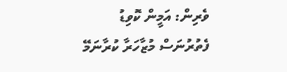ވެރިން: އަމީން ކޮވިޑު ފެތުރުނަސް މުޒާހަރާ ކުރާނަމޭ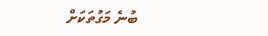ބުނެ މަގުތަކަށް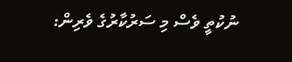ނުކުތީ ވެސް މި ސަރުކާރުގެ ވެރިން: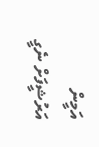އަމީން
އަރުޝީފަށް ނެގީ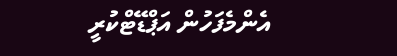އެންމެފަހުން އަޕްޑޭޓްކުރީ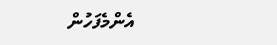އެންމެފަހުން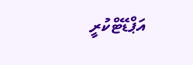އަޕްޑޭޓްކުރީ